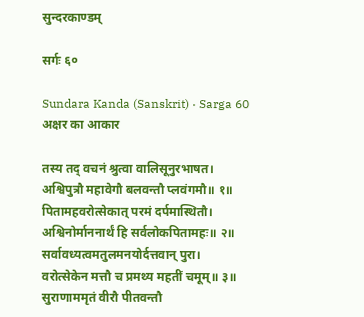सुन्दरकाण्डम्

सर्गः ६०

Sundara Kanda (Sanskrit) · Sarga 60
अक्षर का आकार

तस्य तद् वचनं श्रुत्वा वालिसूनुरभाषत।
अश्विपुत्रौ महावेगौ बलवन्तौ प्लवंगमौ॥ १॥
पितामहवरोत्सेकात् परमं दर्पमास्थितौ।
अश्विनोर्माननार्थं हि सर्वलोकपितामहः॥ २॥
सर्वावध्यत्वमतुलमनयोर्दत्तवान् पुरा।
वरोत्सेकेन मत्तौ च प्रमथ्य महतीं चमूम्॥ ३॥
सुराणाममृतं वीरौ पीतवन्तौ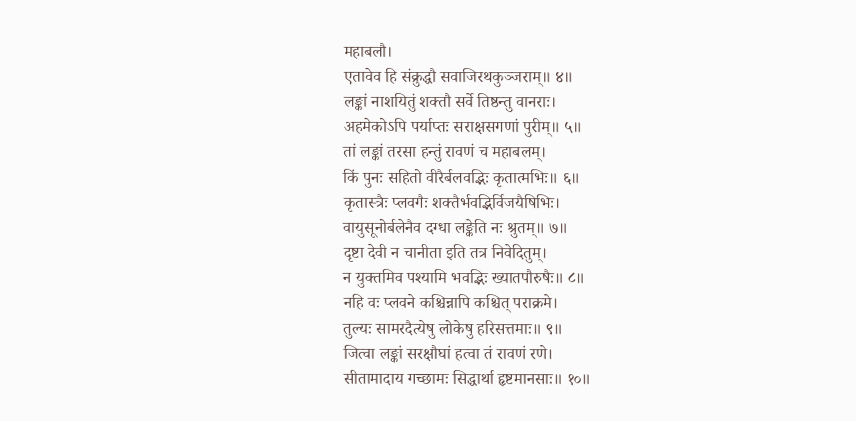महाबलौ।
एतावेव हि संक्रुद्धौ सवाजिरथकुञ्जराम्॥ ४॥
लङ्कां नाशयितुं शक्तौ सर्वे तिष्ठन्तु वानराः।
अहमेकोऽपि पर्याप्तः सराक्षसगणां पुरीम्॥ ५॥
तां लङ्कां तरसा हन्तुं रावणं च महाबलम्।
किं पुनः सहितो वीरैर्बलवद्भिः कृतात्मभिः॥ ६॥
कृतास्त्रैः प्लवगैः शक्तैर्भवद्भिर्विजयैषिभिः।
वायुसूनोर्बलेनैव दग्धा लङ्केति नः श्रुतम्॥ ७॥
दृष्टा देवी न चानीता इति तत्र निवेदितुम्।
न युक्तमिव पश्यामि भवद्भिः ख्यातपौरुषैः॥ ८॥
नहि वः प्लवने कश्चिन्नापि कश्चित् पराक्रमे।
तुल्यः सामरदैत्येषु लोकेषु हरिसत्तमाः॥ ९॥
जित्वा लङ्कां सरक्षौघां हत्वा तं रावणं रणे।
सीतामादाय गच्छामः सिद्धार्था हृष्टमानसाः॥ १०॥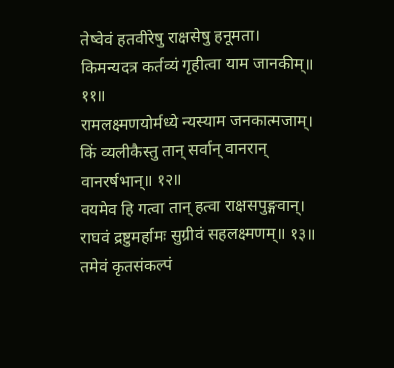तेष्वेवं हतवीरेषु राक्षसेषु हनूमता।
किमन्यदत्र कर्तव्यं गृहीत्वा याम जानकीम्॥ ११॥
रामलक्ष्मणयोर्मध्ये न्यस्याम जनकात्मजाम्।
किं व्यलीकैस्तु तान् सर्वान् वानरान् वानरर्षभान्॥ १२॥
वयमेव हि गत्वा तान् हत्वा राक्षसपुङ्गवान्।
राघवं द्रष्टुमर्हामः सुग्रीवं सहलक्ष्मणम्॥ १३॥
तमेवं कृतसंकल्पं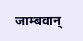जाम्बवान्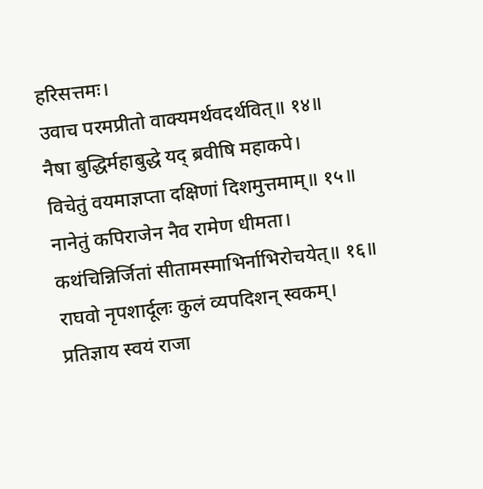हरिसत्तमः।
उवाच परमप्रीतो वाक्यमर्थवदर्थवित्॥ १४॥
नैषा बुद्धिर्महाबुद्धे यद् ब्रवीषि महाकपे।
विचेतुं वयमाज्ञप्ता दक्षिणां दिशमुत्तमाम्॥ १५॥
नानेतुं कपिराजेन नैव रामेण धीमता।
कथंचिन्निर्जितां सीतामस्माभिर्नाभिरोचयेत्॥ १६॥
राघवो नृपशार्दूलः कुलं व्यपदिशन् स्वकम्।
प्रतिज्ञाय स्वयं राजा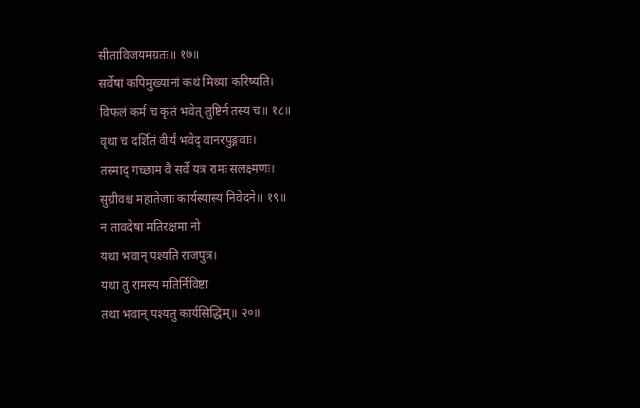सीताविजयमग्रतः॥ १७॥
सर्वेषां कपिमुख्यानां कथं मिथ्या करिष्यति।
विफलं कर्म च कृतं भवेत् तुष्टिर्न तस्य च॥ १८॥
वृथा च दर्शितं वीर्यं भवेद् वानरपुङ्गवाः।
तस्माद् गच्छाम वै सर्वे यत्र रामः सलक्ष्मणः।
सुग्रीवश्च महातेजाः कार्यस्यास्य निवेदने॥ १९॥
न तावदेषा मतिरक्षमा नो
यथा भवान् पश्यति राजपुत्र।
यथा तु रामस्य मतिर्निविष्टा
तथा भवान् पश्यतु कार्यसिद्धिम्॥ २०॥